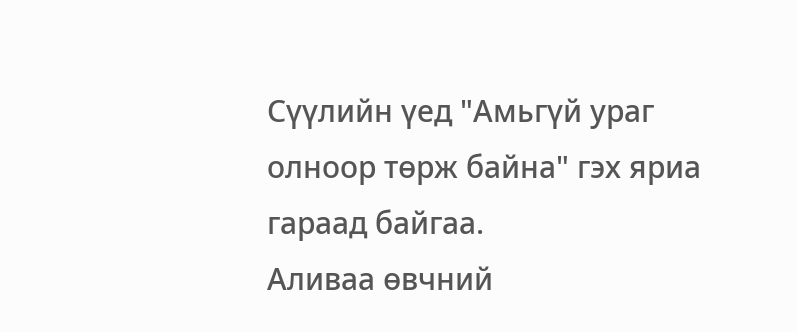Сүүлийн үед "Амьгүй ураг олноор төрж байна" гэх яриа гараад байгаа.
Аливаа өвчний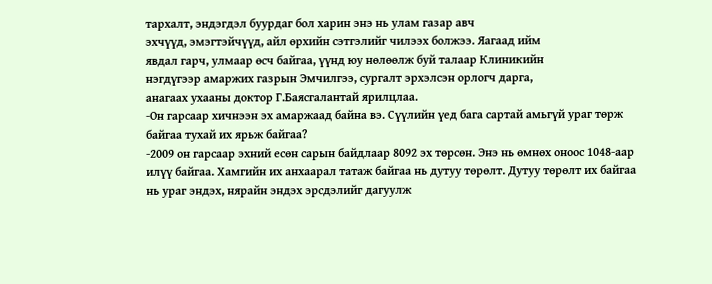тархалт, эндэгдэл буурдаг бол харин энэ нь улам газар авч
эхчүүд, эмэгтэйчүүд, айл өрхийн сэтгэлийг чилээх болжээ. Яагаад ийм
явдал гарч, улмаар өсч байгаа, үүнд юу нөлөөлж буй талаар Клиникийн
нэгдүгээр амаржих газрын Эмчилгээ, сургалт эрхэлсэн орлогч дарга,
анагаах ухааны доктор Г.Баясгалантай ярилцлаа.
-Он гарсаар хичнээн эх амаржаад байна вэ. Сүүлийн үед бага сартай амьгүй ураг төрж байгаа тухай их ярьж байгаа?
-2009 он гарсаар эхний есөн сарын байдлаар 8092 эх төрсөн. Энэ нь өмнөх оноос 1048-аар илүү байгаа. Хамгийн их анхаарал татаж байгаа нь дутуу төрөлт. Дутуу төрөлт их байгаа нь ураг эндэх, нярайн эндэх эрсдэлийг дагуулж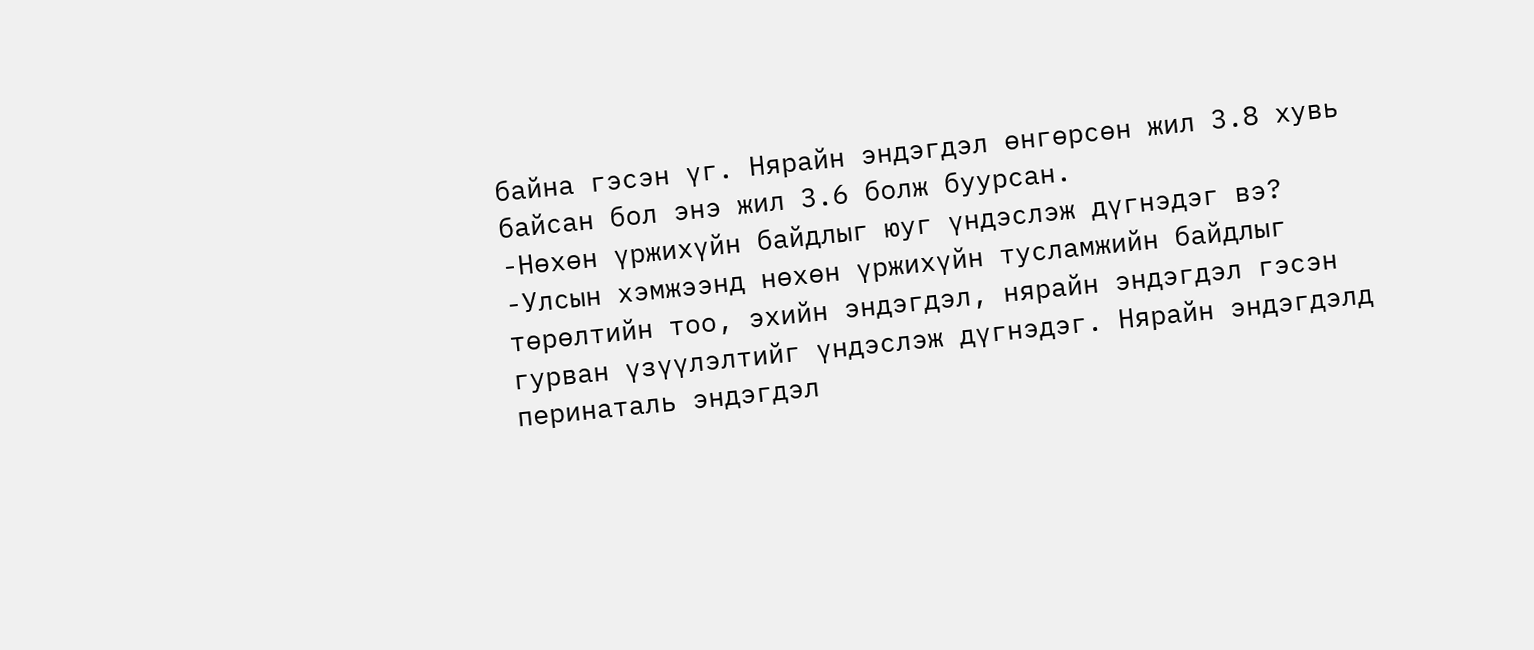байна гэсэн үг. Нярайн эндэгдэл өнгөрсөн жил 3.8 хувь байсан бол энэ жил 3.6 болж буурсан.
-Нөхөн үржихүйн байдлыг юуг үндэслэж дүгнэдэг вэ?
-Улсын хэмжээнд нөхөн үржихүйн тусламжийн байдлыг төрөлтийн тоо, эхийн эндэгдэл, нярайн эндэгдэл гэсэн гурван үзүүлэлтийг үндэслэж дүгнэдэг. Нярайн эндэгдэлд перинаталь эндэгдэл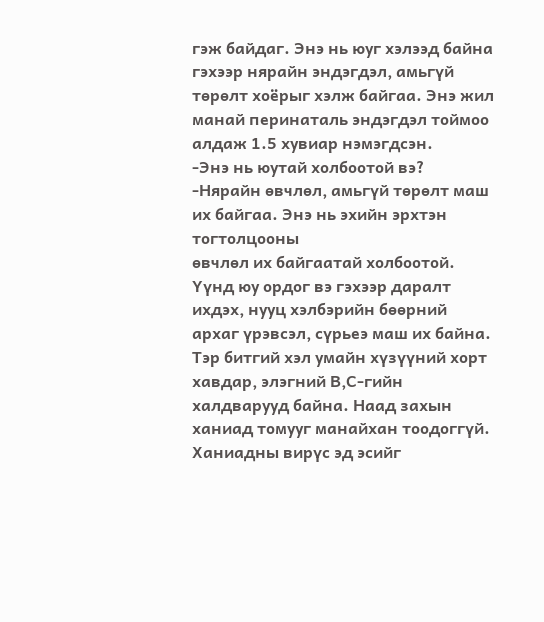гэж байдаг. Энэ нь юуг хэлээд байна гэхээр нярайн эндэгдэл, амьгүй төрөлт хоёрыг хэлж байгаа. Энэ жил манай перинаталь эндэгдэл тоймоо алдаж 1.5 хувиар нэмэгдсэн.
-Энэ нь юутай холбоотой вэ?
-Нярайн өвчлөл, амьгүй төрөлт маш их байгаа. Энэ нь эхийн эрхтэн тогтолцооны
өвчлөл их байгаатай холбоотой. Үүнд юу ордог вэ гэхээр даралт ихдэх, нууц хэлбэрийн бөөрний архаг үрэвсэл, сүрьеэ маш их байна. Тэр битгий хэл умайн хүзүүний хорт хавдар, элэгний В,С-гийн халдварууд байна. Наад захын ханиад томууг манайхан тоодоггүй.
Ханиадны вирүс эд эсийг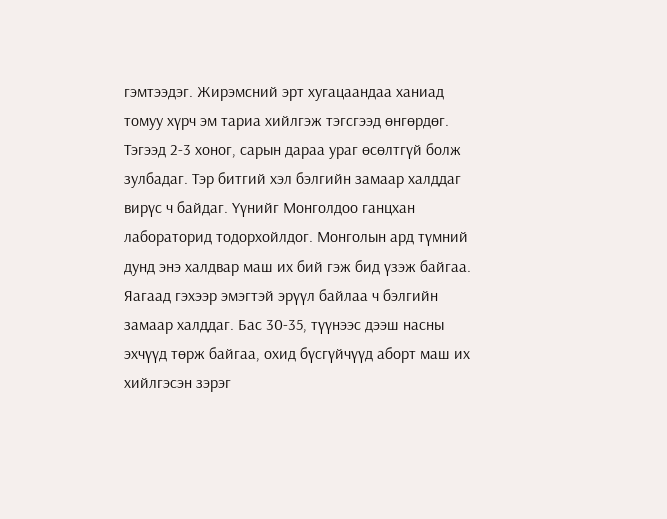гэмтээдэг. Жирэмсний эрт хугацаандаа ханиад томуу хүрч эм тариа хийлгэж тэгсгээд өнгөрдөг. Тэгээд 2-3 хоног, сарын дараа ураг өсөлтгүй болж зулбадаг. Тэр битгий хэл бэлгийн замаар халддаг вирүс ч байдаг. Үүнийг Монголдоо ганцхан лабораторид тодорхойлдог. Монголын ард түмний дунд энэ халдвар маш их бий гэж бид үзэж байгаа.
Яагаад гэхээр эмэгтэй эрүүл байлаа ч бэлгийн замаар халддаг. Бас 30-35, түүнээс дээш насны эхчүүд төрж байгаа, охид бүсгүйчүүд аборт маш их хийлгэсэн зэрэг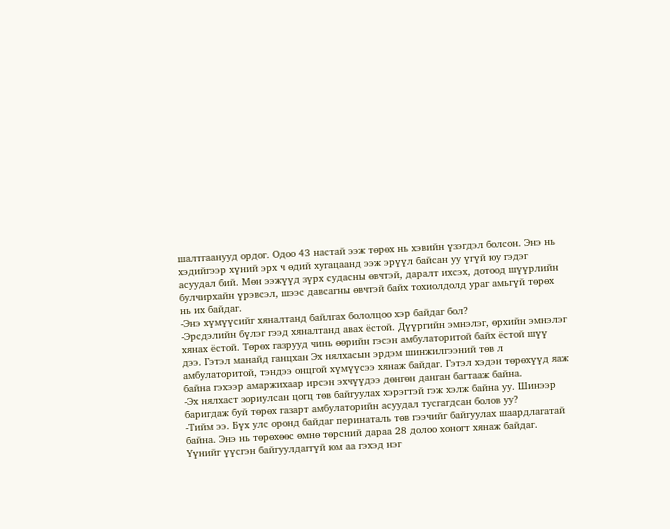шалтгаанууд ордог. Одоо 43 настай ээж төрөх нь хэвийн үзэгдэл болсон. Энэ нь хэдийгээр хүний эрх ч өдий хугацаанд ээж эрүүл байсан уу үгүй юу гэдэг асуудал бий. Мөн ээжүүд зүрх судасны өвчтэй, даралт ихсэх, дотоод шүүрлийн булчирхайн үрэвсэл, шээс давсагны өвчтэй байх тохиолдолд ураг амьгүй төрөх нь их байдаг.
-Энэ хүмүүсийг хяналтанд байлгах бололцоо хэр байдаг бол?
-Эрсдэлийн бүлэг гээд хяналтанд авах ёстой. Дүүргийн эмнэлэг, өрхийн эмнэлэг хянах ёстой. Төрөх газрууд чинь өөрийн гэсэн амбулаторитой байх ёстой шүү дээ. Гэтэл манайд ганцхан Эх нялхасын эрдэм шинжилгээний төв л амбулаторитой, тэндээ онцгой хүмүүсээ хянаж байдаг. Гэтэл хэдэн төрөхүүд яаж байна гэхээр амаржихаар ирсэн эхчүүдээ дөнгөн данган багтааж байна.
-Эх нялхаст зориулсан цогц төв байгуулах хэрэгтэй гэж хэлж байна уу. Шинээр баригдаж буй төрөх газарт амбулаторийн асуудал тусгагдсан болов уу?
-Тийм ээ. Бүх улс оронд байдаг перинаталь төв гээчийг байгуулах шаардлагатай байна. Энэ нь төрөхөөс өмнө төрсний дараа 28 долоо хоногт хянаж байдаг. Үүнийг үүсгэн байгуулдаггүй юм аа гэхэд нэг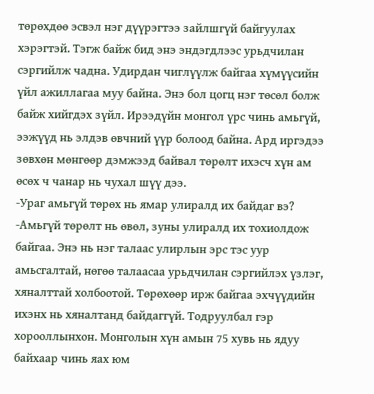төрөхдөө эсвэл нэг дүүрэгтээ зайлшгүй байгуулах хэрэгтэй. Тэгж байж бид энэ эндэгдлээс урьдчилан сэргийлж чадна. Удирдан чиглүүлж байгаа хүмүүсийн үйл ажиллагаа муу байна. Энэ бол цогц нэг төсөл болж байж хийгдэх зүйл. Ирээдүйн монгол үрс чинь амьгүй, ээжүүд нь элдэв өвчний үүр болоод байна. Ард иргэдээ зөвхөн мөнгөөр дэмжээд байвал төрөлт ихэсч хүн ам өсөх ч чанар нь чухал шүү дээ.
-Ураг амьгүй төрөх нь ямар улиралд их байдаг вэ?
-Амьгүй төрөлт нь өвөл, зуны улиралд их тохиолдож байгаа. Энэ нь нэг талаас улирлын эрс тэс уур амьсгалтай, нөгөө талаасаа урьдчилан сэргийлэх үзлэг, хяналттай холбоотой. Төрөхөөр ирж байгаа эхчүүдийн ихэнх нь хяналтанд байдаггүй. Тодруулбал гэр хорооллынхон. Монголын хүн амын 75 хувь нь ядуу байхаар чинь яах юм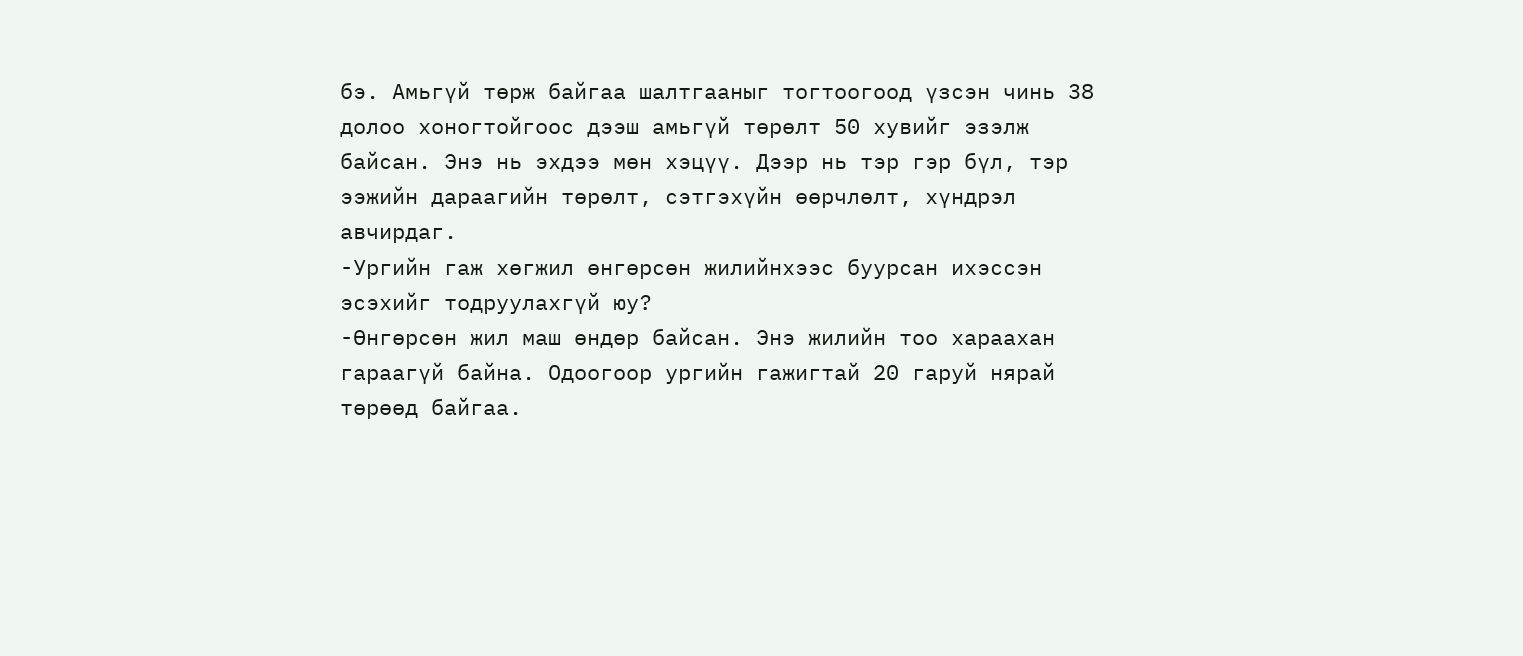бэ. Амьгүй төрж байгаа шалтгааныг тогтоогоод үзсэн чинь 38 долоо хоногтойгоос дээш амьгүй төрөлт 50 хувийг эзэлж байсан. Энэ нь эхдээ мөн хэцүү. Дээр нь тэр гэр бүл, тэр ээжийн дараагийн төрөлт, сэтгэхүйн өөрчлөлт, хүндрэл авчирдаг.
-Ургийн гаж хөгжил өнгөрсөн жилийнхээс буурсан ихэссэн эсэхийг тодруулахгүй юу?
-Өнгөрсөн жил маш өндөр байсан. Энэ жилийн тоо хараахан гараагүй байна. Одоогоор ургийн гажигтай 20 гаруй нярай төрөөд байгаа.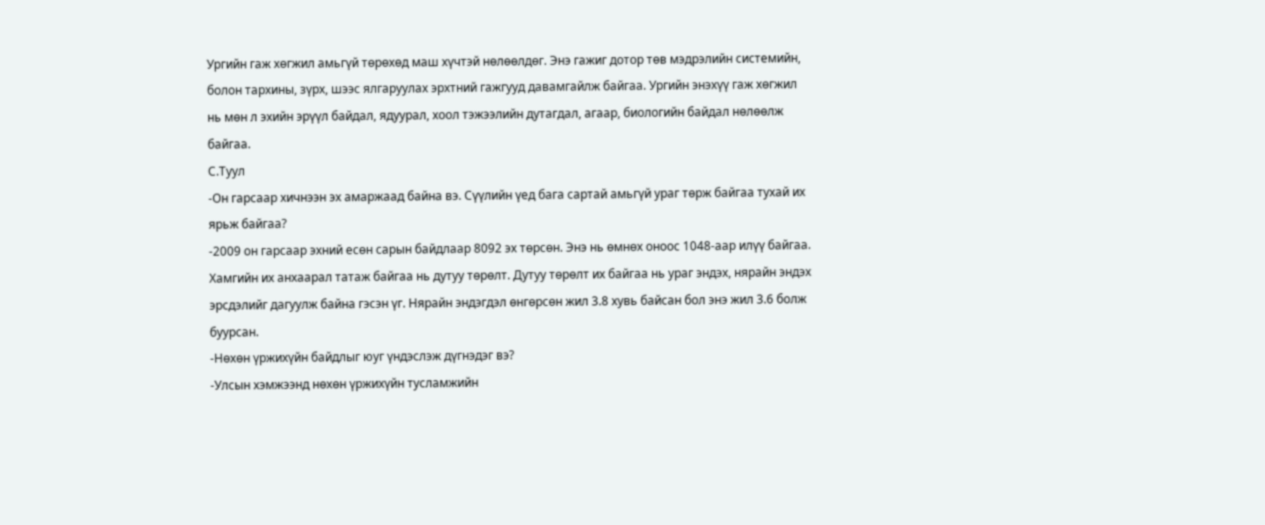Ургийн гаж хөгжил амьгүй төрөхөд маш хүчтэй нөлөөлдөг. Энэ гажиг дотор төв мэдрэлийн системийн, болон тархины, зүрх, шээс ялгаруулах эрхтний гажгууд давамгайлж байгаа. Ургийн энэхүү гаж хөгжил нь мөн л эхийн эрүүл байдал, ядуурал, хоол тэжээлийн дутагдал, агаар, биологийн байдал нөлөөлж байгаа.
С.Туул
-Он гарсаар хичнээн эх амаржаад байна вэ. Сүүлийн үед бага сартай амьгүй ураг төрж байгаа тухай их ярьж байгаа?
-2009 он гарсаар эхний есөн сарын байдлаар 8092 эх төрсөн. Энэ нь өмнөх оноос 1048-аар илүү байгаа. Хамгийн их анхаарал татаж байгаа нь дутуу төрөлт. Дутуу төрөлт их байгаа нь ураг эндэх, нярайн эндэх эрсдэлийг дагуулж байна гэсэн үг. Нярайн эндэгдэл өнгөрсөн жил 3.8 хувь байсан бол энэ жил 3.6 болж буурсан.
-Нөхөн үржихүйн байдлыг юуг үндэслэж дүгнэдэг вэ?
-Улсын хэмжээнд нөхөн үржихүйн тусламжийн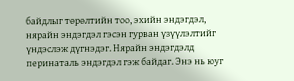байдлыг төрөлтийн тоо, эхийн эндэгдэл, нярайн эндэгдэл гэсэн гурван үзүүлэлтийг үндэслэж дүгнэдэг. Нярайн эндэгдэлд перинаталь эндэгдэл гэж байдаг. Энэ нь юуг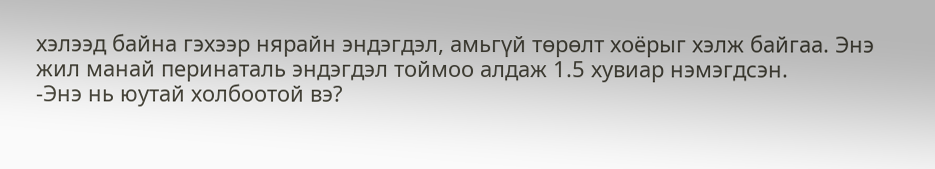хэлээд байна гэхээр нярайн эндэгдэл, амьгүй төрөлт хоёрыг хэлж байгаа. Энэ жил манай перинаталь эндэгдэл тоймоо алдаж 1.5 хувиар нэмэгдсэн.
-Энэ нь юутай холбоотой вэ?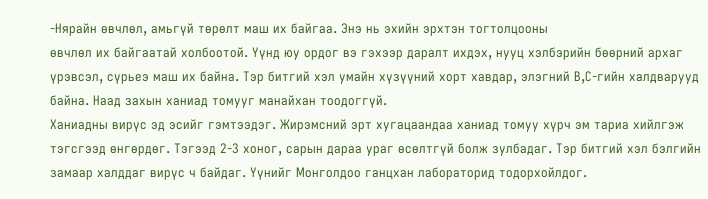-Нярайн өвчлөл, амьгүй төрөлт маш их байгаа. Энэ нь эхийн эрхтэн тогтолцооны
өвчлөл их байгаатай холбоотой. Үүнд юу ордог вэ гэхээр даралт ихдэх, нууц хэлбэрийн бөөрний архаг үрэвсэл, сүрьеэ маш их байна. Тэр битгий хэл умайн хүзүүний хорт хавдар, элэгний В,С-гийн халдварууд байна. Наад захын ханиад томууг манайхан тоодоггүй.
Ханиадны вирүс эд эсийг гэмтээдэг. Жирэмсний эрт хугацаандаа ханиад томуу хүрч эм тариа хийлгэж тэгсгээд өнгөрдөг. Тэгээд 2-3 хоног, сарын дараа ураг өсөлтгүй болж зулбадаг. Тэр битгий хэл бэлгийн замаар халддаг вирүс ч байдаг. Үүнийг Монголдоо ганцхан лабораторид тодорхойлдог.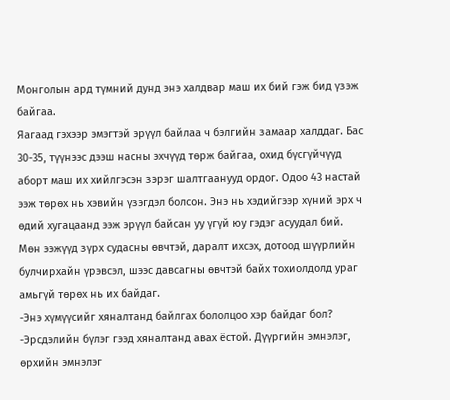Монголын ард түмний дунд энэ халдвар маш их бий гэж бид үзэж байгаа.
Яагаад гэхээр эмэгтэй эрүүл байлаа ч бэлгийн замаар халддаг. Бас 30-35, түүнээс дээш насны эхчүүд төрж байгаа, охид бүсгүйчүүд аборт маш их хийлгэсэн зэрэг шалтгаанууд ордог. Одоо 43 настай ээж төрөх нь хэвийн үзэгдэл болсон. Энэ нь хэдийгээр хүний эрх ч өдий хугацаанд ээж эрүүл байсан уу үгүй юу гэдэг асуудал бий. Мөн ээжүүд зүрх судасны өвчтэй, даралт ихсэх, дотоод шүүрлийн булчирхайн үрэвсэл, шээс давсагны өвчтэй байх тохиолдолд ураг амьгүй төрөх нь их байдаг.
-Энэ хүмүүсийг хяналтанд байлгах бололцоо хэр байдаг бол?
-Эрсдэлийн бүлэг гээд хяналтанд авах ёстой. Дүүргийн эмнэлэг, өрхийн эмнэлэг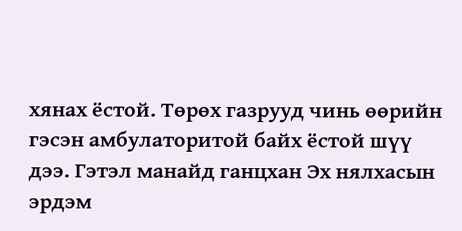хянах ёстой. Төрөх газрууд чинь өөрийн гэсэн амбулаторитой байх ёстой шүү дээ. Гэтэл манайд ганцхан Эх нялхасын эрдэм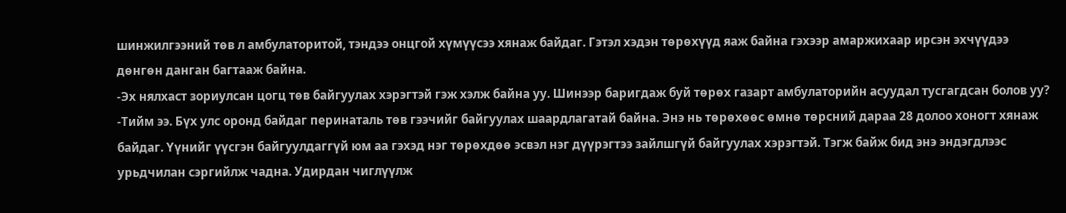шинжилгээний төв л амбулаторитой, тэндээ онцгой хүмүүсээ хянаж байдаг. Гэтэл хэдэн төрөхүүд яаж байна гэхээр амаржихаар ирсэн эхчүүдээ дөнгөн данган багтааж байна.
-Эх нялхаст зориулсан цогц төв байгуулах хэрэгтэй гэж хэлж байна уу. Шинээр баригдаж буй төрөх газарт амбулаторийн асуудал тусгагдсан болов уу?
-Тийм ээ. Бүх улс оронд байдаг перинаталь төв гээчийг байгуулах шаардлагатай байна. Энэ нь төрөхөөс өмнө төрсний дараа 28 долоо хоногт хянаж байдаг. Үүнийг үүсгэн байгуулдаггүй юм аа гэхэд нэг төрөхдөө эсвэл нэг дүүрэгтээ зайлшгүй байгуулах хэрэгтэй. Тэгж байж бид энэ эндэгдлээс урьдчилан сэргийлж чадна. Удирдан чиглүүлж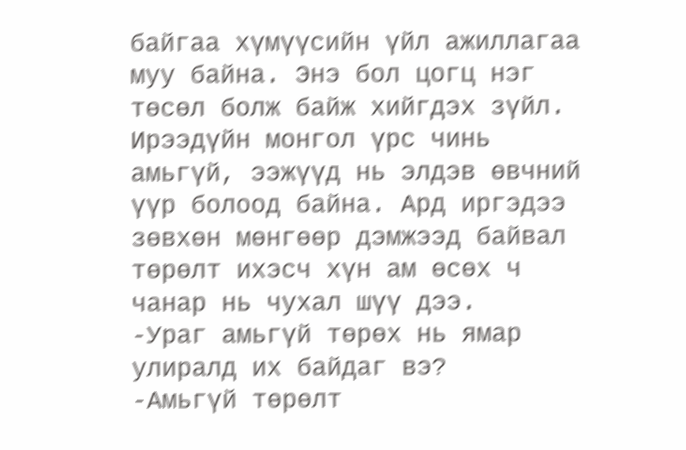байгаа хүмүүсийн үйл ажиллагаа муу байна. Энэ бол цогц нэг төсөл болж байж хийгдэх зүйл. Ирээдүйн монгол үрс чинь амьгүй, ээжүүд нь элдэв өвчний үүр болоод байна. Ард иргэдээ зөвхөн мөнгөөр дэмжээд байвал төрөлт ихэсч хүн ам өсөх ч чанар нь чухал шүү дээ.
-Ураг амьгүй төрөх нь ямар улиралд их байдаг вэ?
-Амьгүй төрөлт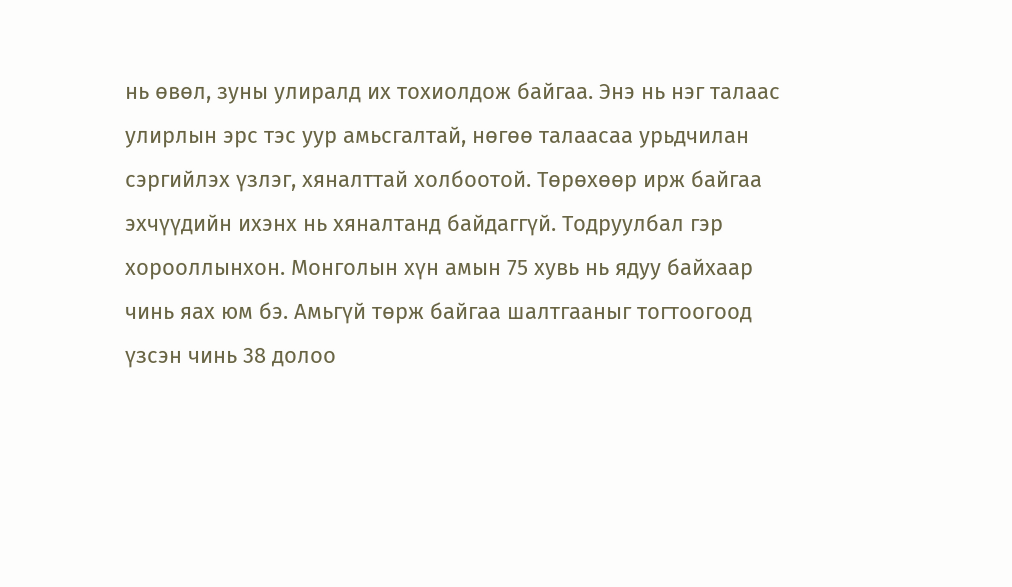нь өвөл, зуны улиралд их тохиолдож байгаа. Энэ нь нэг талаас улирлын эрс тэс уур амьсгалтай, нөгөө талаасаа урьдчилан сэргийлэх үзлэг, хяналттай холбоотой. Төрөхөөр ирж байгаа эхчүүдийн ихэнх нь хяналтанд байдаггүй. Тодруулбал гэр хорооллынхон. Монголын хүн амын 75 хувь нь ядуу байхаар чинь яах юм бэ. Амьгүй төрж байгаа шалтгааныг тогтоогоод үзсэн чинь 38 долоо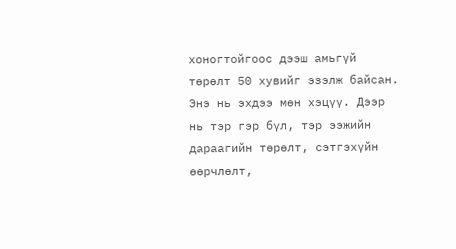хоногтойгоос дээш амьгүй төрөлт 50 хувийг эзэлж байсан. Энэ нь эхдээ мөн хэцүү. Дээр нь тэр гэр бүл, тэр ээжийн дараагийн төрөлт, сэтгэхүйн өөрчлөлт,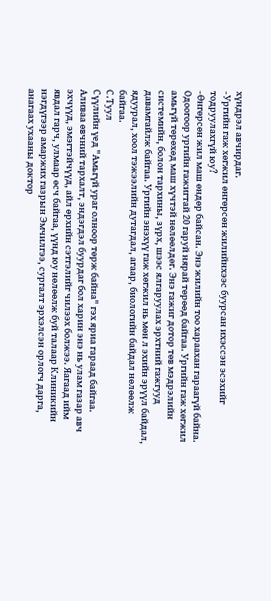хүндрэл авчирдаг.
-Ургийн гаж хөгжил өнгөрсөн жилийнхээс буурсан ихэссэн эсэхийг тодруулахгүй юу?
-Өнгөрсөн жил маш өндөр байсан. Энэ жилийн тоо хараахан гараагүй байна. Одоогоор ургийн гажигтай 20 гаруй нярай төрөөд байгаа. Ургийн гаж хөгжил амьгүй төрөхөд маш хүчтэй нөлөөлдөг. Энэ гажиг дотор төв мэдрэлийн системийн, болон тархины, зүрх, шээс ялгаруулах эрхтний гажгууд давамгайлж байгаа. Ургийн энэхүү гаж хөгжил нь мөн л эхийн эрүүл байдал, ядуурал, хоол тэжээлийн дутагдал, агаар, биологийн байдал нөлөөлж байгаа.
С.Туул
Сүүлийн үед "Амьгүй ураг олноор төрж байна" гэх яриа гараад байгаа.
Аливаа өвчний тархалт, эндэгдэл буурдаг бол харин энэ нь улам газар авч
эхчүүд, эмэгтэйчүүд, айл өрхийн сэтгэлийг чилээх болжээ. Яагаад ийм
явдал гарч, улмаар өсч байгаа, үүнд юу нөлөөлж буй талаар Клиникийн
нэгдүгээр амаржих газрын Эмчилгээ, сургалт эрхэлсэн орлогч дарга,
анагаах ухааны доктор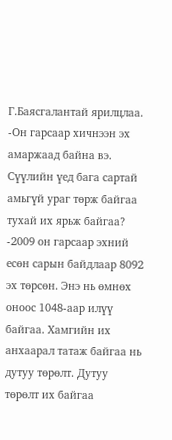Г.Баясгалантай ярилцлаа.
-Он гарсаар хичнээн эх амаржаад байна вэ. Сүүлийн үед бага сартай амьгүй ураг төрж байгаа тухай их ярьж байгаа?
-2009 он гарсаар эхний есөн сарын байдлаар 8092 эх төрсөн. Энэ нь өмнөх оноос 1048-аар илүү байгаа. Хамгийн их анхаарал татаж байгаа нь дутуу төрөлт. Дутуу төрөлт их байгаа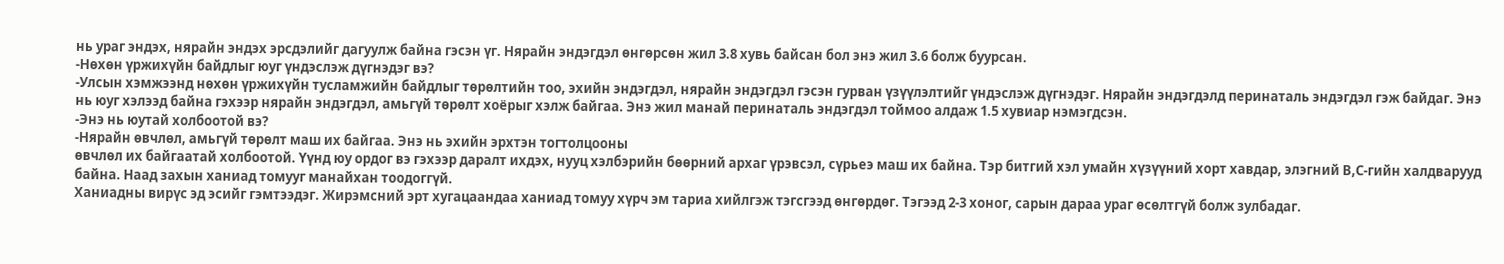нь ураг эндэх, нярайн эндэх эрсдэлийг дагуулж байна гэсэн үг. Нярайн эндэгдэл өнгөрсөн жил 3.8 хувь байсан бол энэ жил 3.6 болж буурсан.
-Нөхөн үржихүйн байдлыг юуг үндэслэж дүгнэдэг вэ?
-Улсын хэмжээнд нөхөн үржихүйн тусламжийн байдлыг төрөлтийн тоо, эхийн эндэгдэл, нярайн эндэгдэл гэсэн гурван үзүүлэлтийг үндэслэж дүгнэдэг. Нярайн эндэгдэлд перинаталь эндэгдэл гэж байдаг. Энэ нь юуг хэлээд байна гэхээр нярайн эндэгдэл, амьгүй төрөлт хоёрыг хэлж байгаа. Энэ жил манай перинаталь эндэгдэл тоймоо алдаж 1.5 хувиар нэмэгдсэн.
-Энэ нь юутай холбоотой вэ?
-Нярайн өвчлөл, амьгүй төрөлт маш их байгаа. Энэ нь эхийн эрхтэн тогтолцооны
өвчлөл их байгаатай холбоотой. Үүнд юу ордог вэ гэхээр даралт ихдэх, нууц хэлбэрийн бөөрний архаг үрэвсэл, сүрьеэ маш их байна. Тэр битгий хэл умайн хүзүүний хорт хавдар, элэгний В,С-гийн халдварууд байна. Наад захын ханиад томууг манайхан тоодоггүй.
Ханиадны вирүс эд эсийг гэмтээдэг. Жирэмсний эрт хугацаандаа ханиад томуу хүрч эм тариа хийлгэж тэгсгээд өнгөрдөг. Тэгээд 2-3 хоног, сарын дараа ураг өсөлтгүй болж зулбадаг.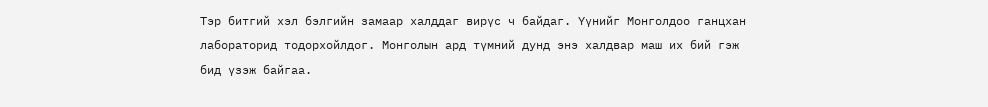Тэр битгий хэл бэлгийн замаар халддаг вирүс ч байдаг. Үүнийг Монголдоо ганцхан лабораторид тодорхойлдог. Монголын ард түмний дунд энэ халдвар маш их бий гэж бид үзэж байгаа.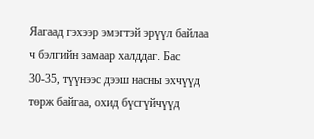Яагаад гэхээр эмэгтэй эрүүл байлаа ч бэлгийн замаар халддаг. Бас 30-35, түүнээс дээш насны эхчүүд төрж байгаа, охид бүсгүйчүүд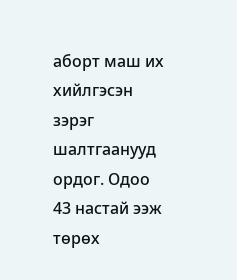аборт маш их хийлгэсэн зэрэг шалтгаанууд ордог. Одоо 43 настай ээж төрөх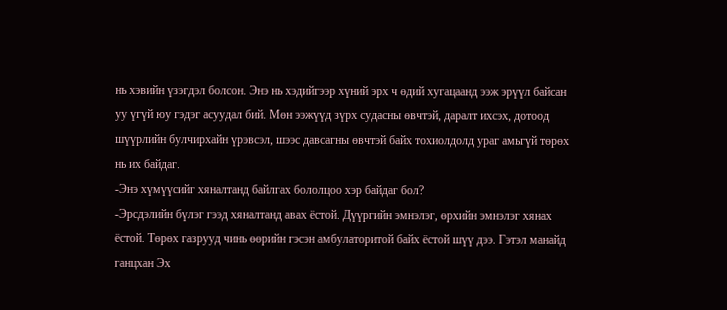нь хэвийн үзэгдэл болсон. Энэ нь хэдийгээр хүний эрх ч өдий хугацаанд ээж эрүүл байсан уу үгүй юу гэдэг асуудал бий. Мөн ээжүүд зүрх судасны өвчтэй, даралт ихсэх, дотоод шүүрлийн булчирхайн үрэвсэл, шээс давсагны өвчтэй байх тохиолдолд ураг амьгүй төрөх нь их байдаг.
-Энэ хүмүүсийг хяналтанд байлгах бололцоо хэр байдаг бол?
-Эрсдэлийн бүлэг гээд хяналтанд авах ёстой. Дүүргийн эмнэлэг, өрхийн эмнэлэг хянах ёстой. Төрөх газрууд чинь өөрийн гэсэн амбулаторитой байх ёстой шүү дээ. Гэтэл манайд ганцхан Эх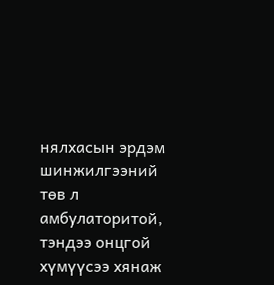нялхасын эрдэм шинжилгээний төв л амбулаторитой, тэндээ онцгой хүмүүсээ хянаж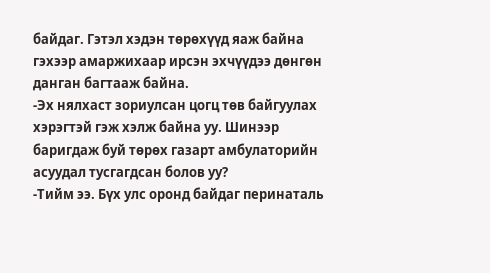байдаг. Гэтэл хэдэн төрөхүүд яаж байна гэхээр амаржихаар ирсэн эхчүүдээ дөнгөн данган багтааж байна.
-Эх нялхаст зориулсан цогц төв байгуулах хэрэгтэй гэж хэлж байна уу. Шинээр баригдаж буй төрөх газарт амбулаторийн асуудал тусгагдсан болов уу?
-Тийм ээ. Бүх улс оронд байдаг перинаталь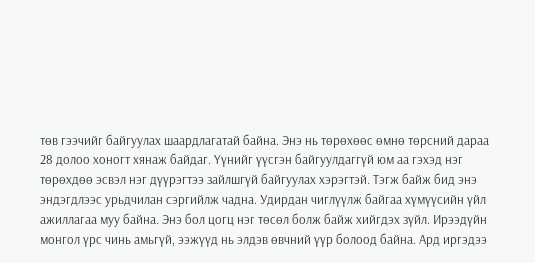төв гээчийг байгуулах шаардлагатай байна. Энэ нь төрөхөөс өмнө төрсний дараа 28 долоо хоногт хянаж байдаг. Үүнийг үүсгэн байгуулдаггүй юм аа гэхэд нэг төрөхдөө эсвэл нэг дүүрэгтээ зайлшгүй байгуулах хэрэгтэй. Тэгж байж бид энэ эндэгдлээс урьдчилан сэргийлж чадна. Удирдан чиглүүлж байгаа хүмүүсийн үйл ажиллагаа муу байна. Энэ бол цогц нэг төсөл болж байж хийгдэх зүйл. Ирээдүйн монгол үрс чинь амьгүй, ээжүүд нь элдэв өвчний үүр болоод байна. Ард иргэдээ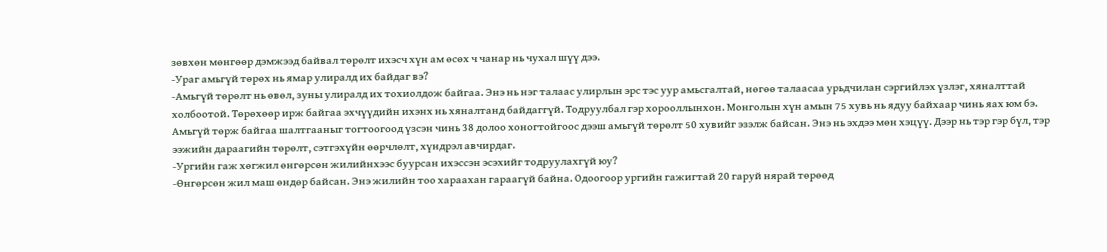зөвхөн мөнгөөр дэмжээд байвал төрөлт ихэсч хүн ам өсөх ч чанар нь чухал шүү дээ.
-Ураг амьгүй төрөх нь ямар улиралд их байдаг вэ?
-Амьгүй төрөлт нь өвөл, зуны улиралд их тохиолдож байгаа. Энэ нь нэг талаас улирлын эрс тэс уур амьсгалтай, нөгөө талаасаа урьдчилан сэргийлэх үзлэг, хяналттай холбоотой. Төрөхөөр ирж байгаа эхчүүдийн ихэнх нь хяналтанд байдаггүй. Тодруулбал гэр хорооллынхон. Монголын хүн амын 75 хувь нь ядуу байхаар чинь яах юм бэ. Амьгүй төрж байгаа шалтгааныг тогтоогоод үзсэн чинь 38 долоо хоногтойгоос дээш амьгүй төрөлт 50 хувийг эзэлж байсан. Энэ нь эхдээ мөн хэцүү. Дээр нь тэр гэр бүл, тэр ээжийн дараагийн төрөлт, сэтгэхүйн өөрчлөлт, хүндрэл авчирдаг.
-Ургийн гаж хөгжил өнгөрсөн жилийнхээс буурсан ихэссэн эсэхийг тодруулахгүй юу?
-Өнгөрсөн жил маш өндөр байсан. Энэ жилийн тоо хараахан гараагүй байна. Одоогоор ургийн гажигтай 20 гаруй нярай төрөөд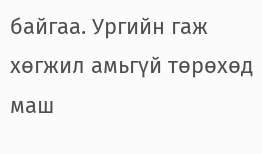байгаа. Ургийн гаж хөгжил амьгүй төрөхөд маш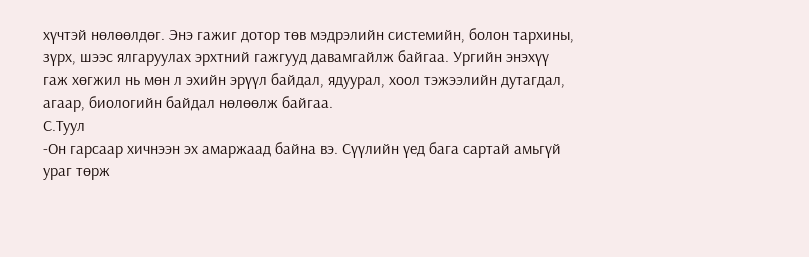хүчтэй нөлөөлдөг. Энэ гажиг дотор төв мэдрэлийн системийн, болон тархины, зүрх, шээс ялгаруулах эрхтний гажгууд давамгайлж байгаа. Ургийн энэхүү гаж хөгжил нь мөн л эхийн эрүүл байдал, ядуурал, хоол тэжээлийн дутагдал, агаар, биологийн байдал нөлөөлж байгаа.
С.Туул
-Он гарсаар хичнээн эх амаржаад байна вэ. Сүүлийн үед бага сартай амьгүй ураг төрж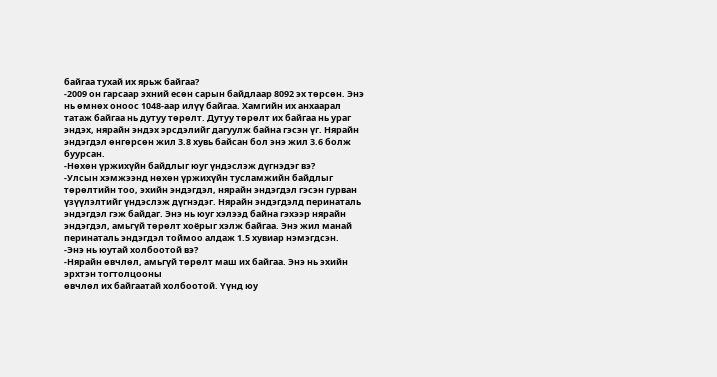байгаа тухай их ярьж байгаа?
-2009 он гарсаар эхний есөн сарын байдлаар 8092 эх төрсөн. Энэ нь өмнөх оноос 1048-аар илүү байгаа. Хамгийн их анхаарал татаж байгаа нь дутуу төрөлт. Дутуу төрөлт их байгаа нь ураг эндэх, нярайн эндэх эрсдэлийг дагуулж байна гэсэн үг. Нярайн эндэгдэл өнгөрсөн жил 3.8 хувь байсан бол энэ жил 3.6 болж буурсан.
-Нөхөн үржихүйн байдлыг юуг үндэслэж дүгнэдэг вэ?
-Улсын хэмжээнд нөхөн үржихүйн тусламжийн байдлыг төрөлтийн тоо, эхийн эндэгдэл, нярайн эндэгдэл гэсэн гурван үзүүлэлтийг үндэслэж дүгнэдэг. Нярайн эндэгдэлд перинаталь эндэгдэл гэж байдаг. Энэ нь юуг хэлээд байна гэхээр нярайн эндэгдэл, амьгүй төрөлт хоёрыг хэлж байгаа. Энэ жил манай перинаталь эндэгдэл тоймоо алдаж 1.5 хувиар нэмэгдсэн.
-Энэ нь юутай холбоотой вэ?
-Нярайн өвчлөл, амьгүй төрөлт маш их байгаа. Энэ нь эхийн эрхтэн тогтолцооны
өвчлөл их байгаатай холбоотой. Үүнд юу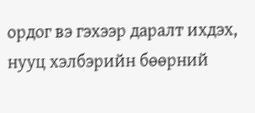ордог вэ гэхээр даралт ихдэх, нууц хэлбэрийн бөөрний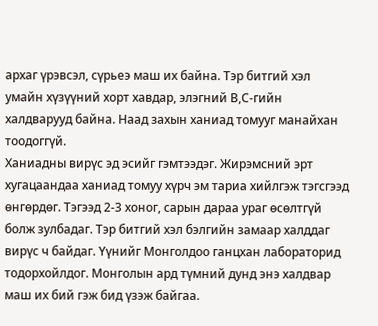архаг үрэвсэл, сүрьеэ маш их байна. Тэр битгий хэл умайн хүзүүний хорт хавдар, элэгний В,С-гийн халдварууд байна. Наад захын ханиад томууг манайхан тоодоггүй.
Ханиадны вирүс эд эсийг гэмтээдэг. Жирэмсний эрт хугацаандаа ханиад томуу хүрч эм тариа хийлгэж тэгсгээд өнгөрдөг. Тэгээд 2-3 хоног, сарын дараа ураг өсөлтгүй болж зулбадаг. Тэр битгий хэл бэлгийн замаар халддаг вирүс ч байдаг. Үүнийг Монголдоо ганцхан лабораторид тодорхойлдог. Монголын ард түмний дунд энэ халдвар маш их бий гэж бид үзэж байгаа.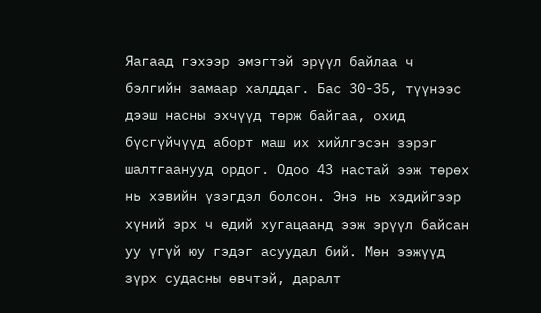Яагаад гэхээр эмэгтэй эрүүл байлаа ч бэлгийн замаар халддаг. Бас 30-35, түүнээс дээш насны эхчүүд төрж байгаа, охид бүсгүйчүүд аборт маш их хийлгэсэн зэрэг шалтгаанууд ордог. Одоо 43 настай ээж төрөх нь хэвийн үзэгдэл болсон. Энэ нь хэдийгээр хүний эрх ч өдий хугацаанд ээж эрүүл байсан уу үгүй юу гэдэг асуудал бий. Мөн ээжүүд зүрх судасны өвчтэй, даралт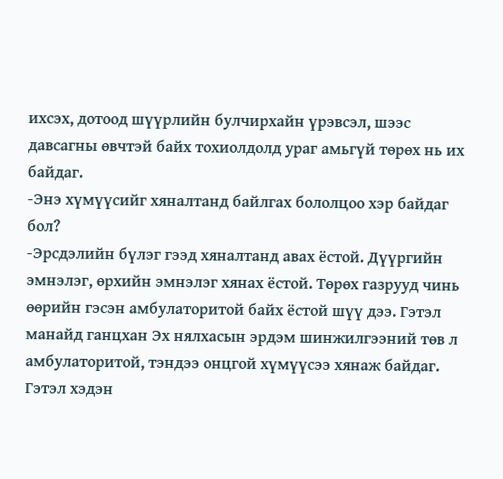ихсэх, дотоод шүүрлийн булчирхайн үрэвсэл, шээс давсагны өвчтэй байх тохиолдолд ураг амьгүй төрөх нь их байдаг.
-Энэ хүмүүсийг хяналтанд байлгах бололцоо хэр байдаг бол?
-Эрсдэлийн бүлэг гээд хяналтанд авах ёстой. Дүүргийн эмнэлэг, өрхийн эмнэлэг хянах ёстой. Төрөх газрууд чинь өөрийн гэсэн амбулаторитой байх ёстой шүү дээ. Гэтэл манайд ганцхан Эх нялхасын эрдэм шинжилгээний төв л амбулаторитой, тэндээ онцгой хүмүүсээ хянаж байдаг. Гэтэл хэдэн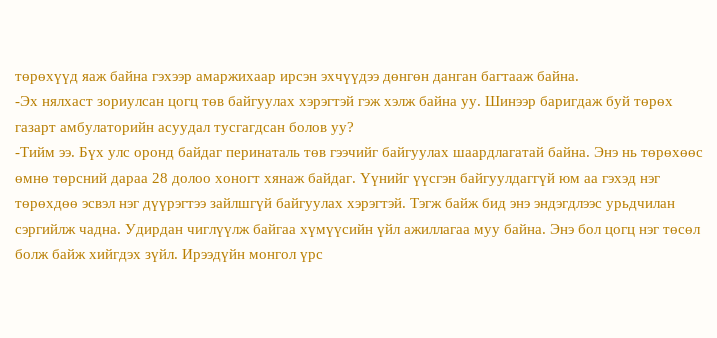төрөхүүд яаж байна гэхээр амаржихаар ирсэн эхчүүдээ дөнгөн данган багтааж байна.
-Эх нялхаст зориулсан цогц төв байгуулах хэрэгтэй гэж хэлж байна уу. Шинээр баригдаж буй төрөх газарт амбулаторийн асуудал тусгагдсан болов уу?
-Тийм ээ. Бүх улс оронд байдаг перинаталь төв гээчийг байгуулах шаардлагатай байна. Энэ нь төрөхөөс өмнө төрсний дараа 28 долоо хоногт хянаж байдаг. Үүнийг үүсгэн байгуулдаггүй юм аа гэхэд нэг төрөхдөө эсвэл нэг дүүрэгтээ зайлшгүй байгуулах хэрэгтэй. Тэгж байж бид энэ эндэгдлээс урьдчилан сэргийлж чадна. Удирдан чиглүүлж байгаа хүмүүсийн үйл ажиллагаа муу байна. Энэ бол цогц нэг төсөл болж байж хийгдэх зүйл. Ирээдүйн монгол үрс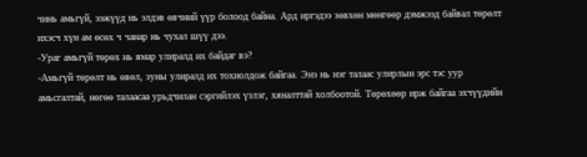чинь амьгүй, ээжүүд нь элдэв өвчний үүр болоод байна. Ард иргэдээ зөвхөн мөнгөөр дэмжээд байвал төрөлт ихэсч хүн ам өсөх ч чанар нь чухал шүү дээ.
-Ураг амьгүй төрөх нь ямар улиралд их байдаг вэ?
-Амьгүй төрөлт нь өвөл, зуны улиралд их тохиолдож байгаа. Энэ нь нэг талаас улирлын эрс тэс уур амьсгалтай, нөгөө талаасаа урьдчилан сэргийлэх үзлэг, хяналттай холбоотой. Төрөхөөр ирж байгаа эхчүүдийн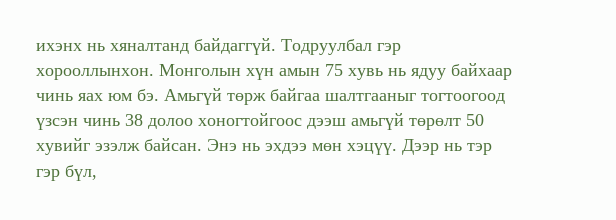ихэнх нь хяналтанд байдаггүй. Тодруулбал гэр хорооллынхон. Монголын хүн амын 75 хувь нь ядуу байхаар чинь яах юм бэ. Амьгүй төрж байгаа шалтгааныг тогтоогоод үзсэн чинь 38 долоо хоногтойгоос дээш амьгүй төрөлт 50 хувийг эзэлж байсан. Энэ нь эхдээ мөн хэцүү. Дээр нь тэр гэр бүл,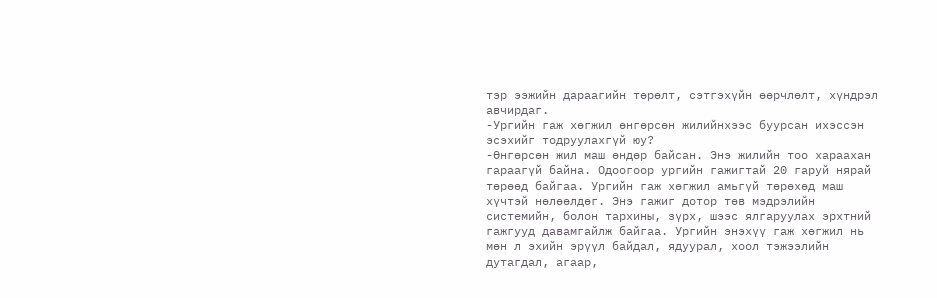тэр ээжийн дараагийн төрөлт, сэтгэхүйн өөрчлөлт, хүндрэл авчирдаг.
-Ургийн гаж хөгжил өнгөрсөн жилийнхээс буурсан ихэссэн эсэхийг тодруулахгүй юу?
-Өнгөрсөн жил маш өндөр байсан. Энэ жилийн тоо хараахан гараагүй байна. Одоогоор ургийн гажигтай 20 гаруй нярай төрөөд байгаа. Ургийн гаж хөгжил амьгүй төрөхөд маш хүчтэй нөлөөлдөг. Энэ гажиг дотор төв мэдрэлийн системийн, болон тархины, зүрх, шээс ялгаруулах эрхтний гажгууд давамгайлж байгаа. Ургийн энэхүү гаж хөгжил нь мөн л эхийн эрүүл байдал, ядуурал, хоол тэжээлийн дутагдал, агаар,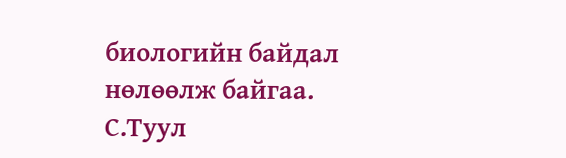биологийн байдал нөлөөлж байгаа.
С.Туул